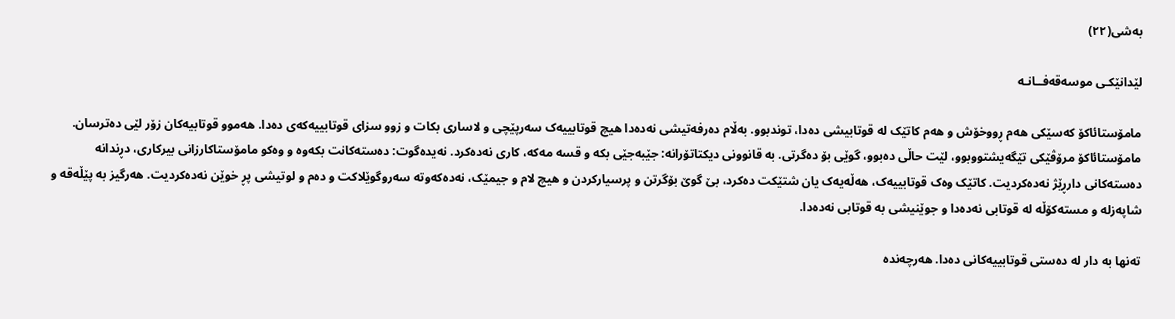بەشی(٢٢)

لێدانێکـی موسەقەفــانـە

مامۆستائاکۆ کەسێکی هەم ڕووخۆش و هەم کاتێک لە قوتابیشی دەدا، توندبوو. بەڵام دەرفەتیشی نەدەدا هیچ قوتابییەک سەرپێچی و لاساری بکات و زوو سزای قوتابییەکەی دەدا. هەموو قوتابیەکان زۆر لێی دەترسان. مامۆستائاکۆ مرۆڤێکی تێگەیشتووبوو، لێت حاڵی دەبوو، گوێی بۆ دەگرتی. بە قانوونی دیکتاتۆرانە: جێبەجێی بکە و قسە مەکە، کاری نەدەکرد. نەیدەگوت: دەستەکانت بکەوە و وەکو مامۆستاکارزانی بیرکاری، دڕندانە دەستەکانی دارڕێژ نەدەکردیت. کاتێک وەک قوتابییەک، هەڵەیەک یان شتێکت دەکرد، بێ گوێ بۆگرتن و پرسیارکردن و هیچ لام و جیمێک، نەدەکەوتە سەروگوێلاکت و دەم و لوتیشی پڕ خوێن نەدەکردیت. هەرگیز بە پێڵەقە و شاپەزلە و مستەکۆڵە لە قوتابی نەدەدا و جوێنیشی بە قوتابی نەدەدا.

تەنها به دار لە دەستی قوتابییەکانی دەدا. هەرچەندە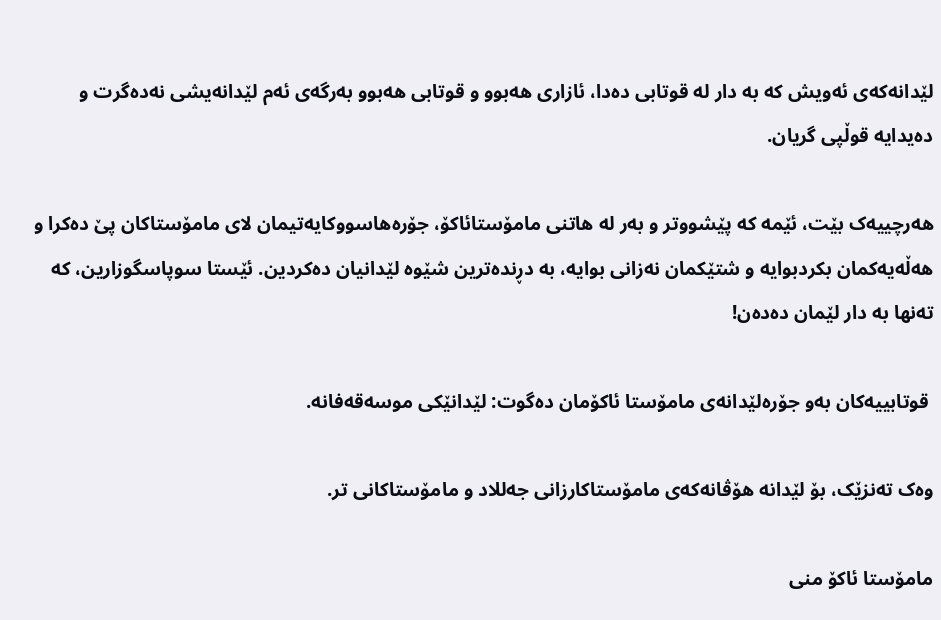لێدانەکەی ئەویش کە بە دار لە قوتابی دەدا، ئازاری هەبوو و قوتابی هەبوو بەرگەی ئەم لێدانەیشی نەدەگرت و دەیدایە قوڵپی گریان.

هەرچییەک بێت، ئێمە کە پێشووتر و بەر لە هاتنی مامۆستائاکۆ، جۆرەهاسووکایەتیمان لای مامۆستاکان پێ دەکرا و هەڵەیەکمان بکردبوایە و شتێکمان نەزانی بوایە، بە دڕندەترین شێوە لێدانیان دەکردین. ئێستا سوپاسگوزارین، کە تەنها بە دار لێمان دەدەن!

 قوتابییەکان بەو جۆرەلێدانەی مامۆستا ئاکۆمان دەگوت: لێدانێکی موسەقەفانە.

وەک تەنزێک، بۆ لێدانە هۆڤانەکەی مامۆستاکارزانی جەللاد و مامۆستاکانی تر.

مامۆستا ئاکۆ منی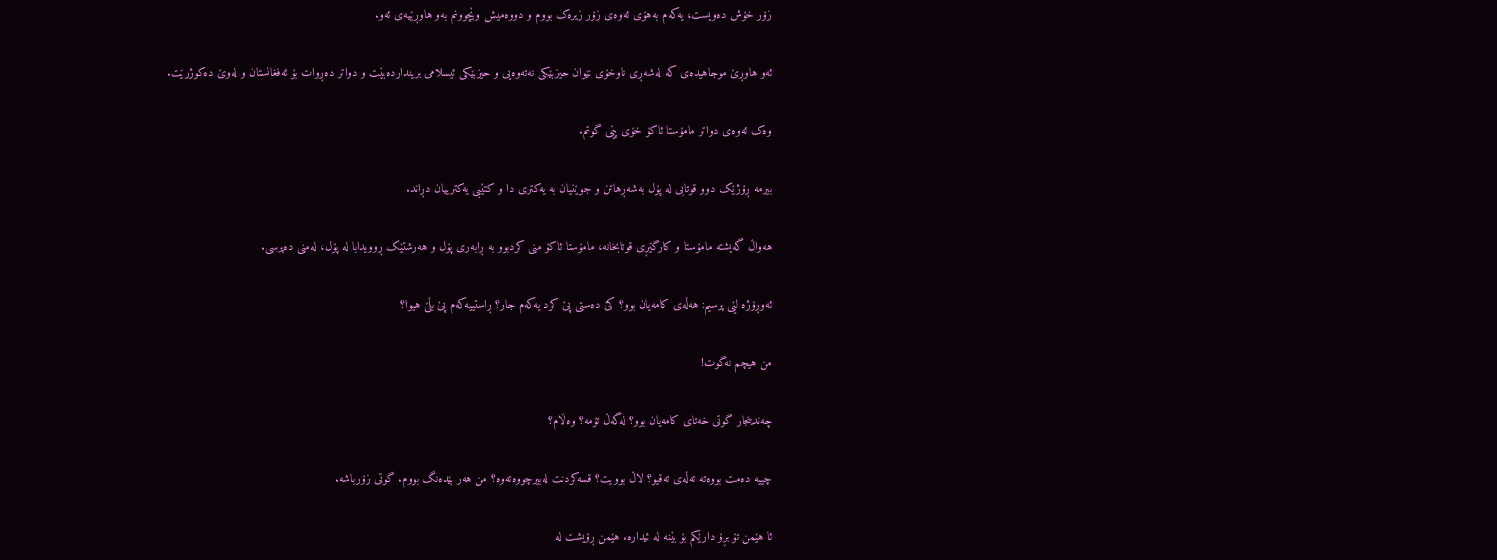زۆر خۆش دەویست، یەکەم بەهۆی ئەوەی زۆر زیرەک بووم و دووەمیش وێچوونم بەو هاوڕێیەی ئەو.

ئەو هاوڕێ موجاهیدەی کە لەشەڕی ناوخۆی نێوان حیزبێکی نەتەوەیی و حیزبێکی ئیسلامی برینداردەبێت و دواتر دەڕوات بۆ ئەفغانستان و لەوێ دەکوژرێت.

وەک ئەوەی دواتر مامۆستا ئاکۆ خۆی پێی گوتم.

بیرمە ڕۆژێک دوو قوتابی لە پۆل بەشەڕهاتن و جوێنیان بە یەکتری دا و کتێبی یەکترییان دڕاند.

هەواڵ گەیشتە مامۆستا و کارگێڕی قوتابخانە، مامۆستا ئاکۆ منی کردبوو بە ڕابەری پۆل و هەرشتێک ڕوویدابا لە پۆل، لەمنی دەپرسی.

ئەوڕۆژە لێی پرسیم: هەڵەی کامەیان بوو؟ کێ دەستی پێ کرد یەکەم جار؟ ڕاستییەکەم پێ بڵێ هیوا؟

من هیچم نەگوت!

چەندینجار گوتی خەتای کامەیان بوو؟ لەگەڵ تۆمە؟ وەڵام؟

چییە دەمت بووەتە تەڵەی تەقیو؟ لاڵ بوویت؟ قسەکردنت لەبیرچووەتەوە؟ من هەر بێدەنگ بووم. گوتی زۆرباشە.

ئا هێمن تۆ بڕۆ دارێکم بۆ بێنە لە ئیداره. هێمن ڕۆیشت لە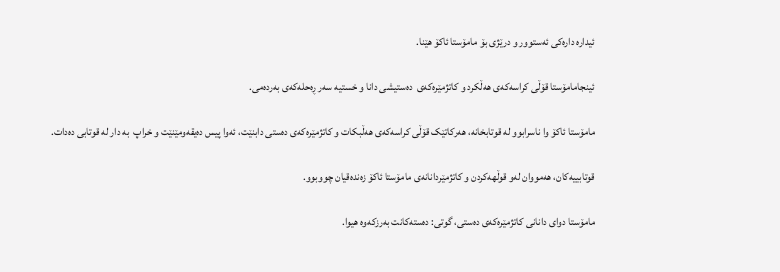ئیدارە دارەکی ئەستوور و درێژی بۆ مامۆستا ئاکۆ هێنا.

ئینجامامۆستا قۆڵی کراسەکەی هەڵکرد و کاتژمێرەکەی  دەستیشی دانا و خستیە سەر ڕەحلەکەی بەردەمی.

مامۆستا ئاکۆ وا ناسرابوو لە قوتابخانە، هەرکاتێک قۆڵی کراسەکەی هەڵبکات و کاتژمێرەکەی دەستی دابنێت، ئەوا پیس دەیقەومێنێت و خراپ  بە دار لە قوتابی دەدات.

قوتابییەکان، هەمووان لەو قوڵهەکردن و کاتژمێردانانەی مامۆستا ئاکۆ زەندەقیان چووبوو.

مامۆستا دوای دانانی کاتژمێرەکەی دەستی، گوتی: دەستەکانت بەرزکەوە هیوا.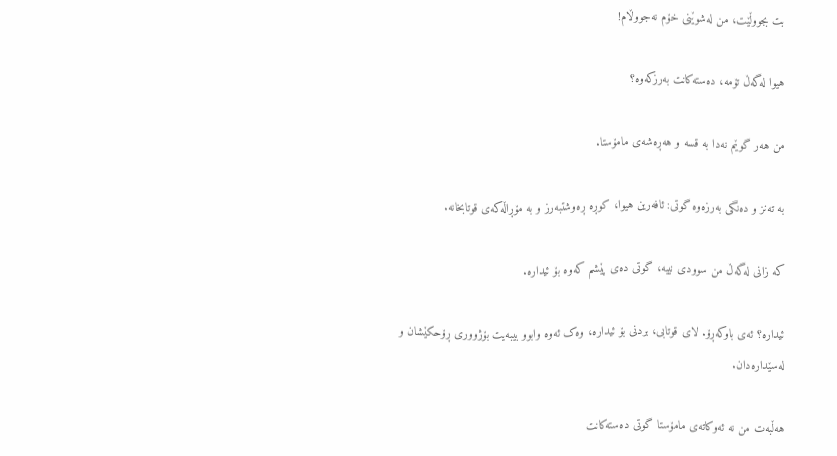بت بجووڵێت، من لەشوێنی خۆم نەجووڵام!

هیوا لەگەڵ تۆمە، دەستەکانت بەرزکەوە؟

من هەر گوێم نەدا بە قسە و هەڕەشەی مامۆستا.

بە تەنز و دەنگی بەرزەوە گوتی: ئافەرین هیوا، کوڕە ڕەوشتبەرز و بە مۆڕاڵەکەی قوتابخانە.

کە زانی لەگەڵ من سوودی نییە، گوتی دەی پێشم کەوە بۆ ئیدارە.

ئیدارە؟ ئەی باوکەڕۆ. لای قوتابی، بردنی بۆ ئیدارە، وەک ئەوە وابوو بیبەیت بۆژووری ڕۆحکێشان و لەسێدارەدان.

هەڵبەت من نە ئەوکاتەی مامۆستا گوتی دەستەکانت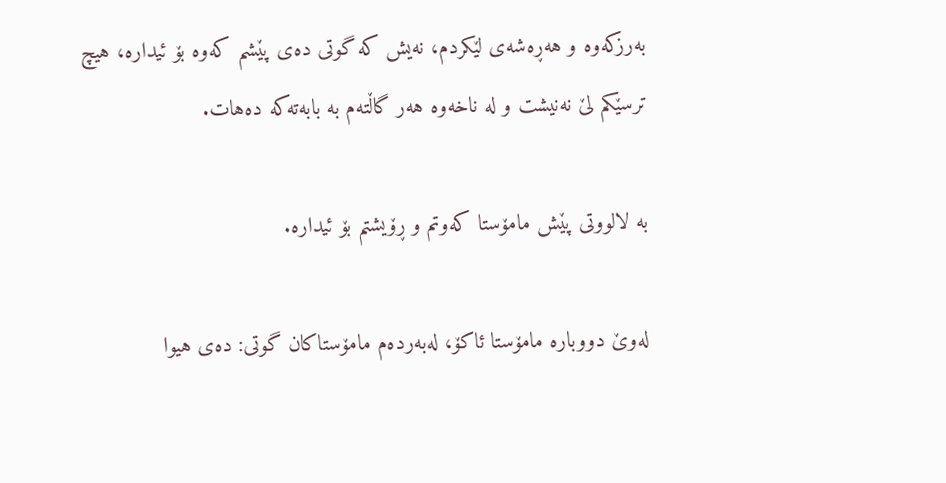بەرزکەوە و هەڕەشەی لێکردم، نەیش کە گوتی دەی پێشم کەوە بۆ ئیدارە، هیچ ترسێکم لێ نەنیشت و لە ناخەوە هەر گاڵتەم بە بابەتەکە دەهات.

بە لالووتی پێش مامۆستا کەوتم و ڕۆیشتم بۆ ئیدارە.

لەوێ دووبارە مامۆستا ئاکۆ، لەبەردەم مامۆستاکان گوتی: دەی هیوا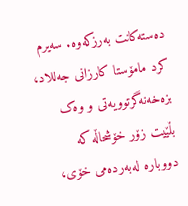دەستەکانت بەرزکەوە. سەیرم کرد مامۆستا کارزانی جەللاد، بزەخەنەگرتوویەتی و وەک بڵێیت زۆر خۆشحاڵە کە دووبارە لەبەردەمی خۆی،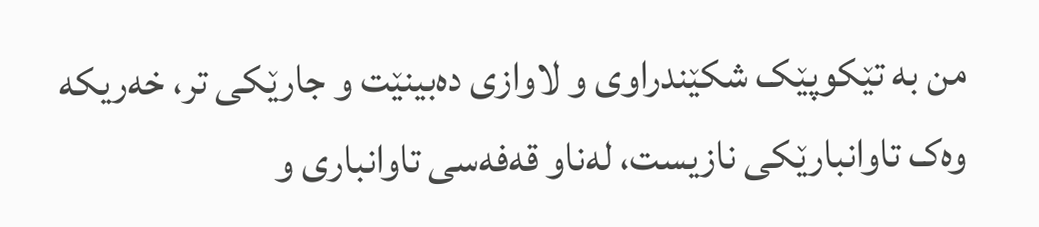من به تێکوپێک شکێندراوی و لاوازی دەبینێت و جارێکی تر، خەریکە وەک تاوانبارێکی نازیست، لەناو قەفەسی تاوانباری و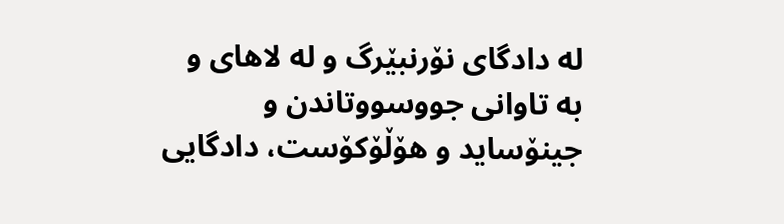لە دادگای نۆرنبێرگ و لە لاهای و بە تاوانی جووسووتاندن و  جینۆساید و هۆڵۆکۆست، دادگایی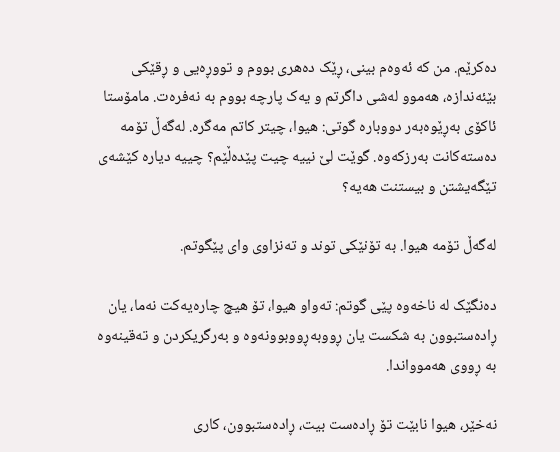دەکرێم. من کە ئەوەم بینی، ڕێک دەهری بووم و تووڕەیی و ڕقێکی بێئەندازە، هەموو لەشی داگرتم و یەک پارچە بووم بە نەفرەت. مامۆستا ئاکۆی بەڕێوەبەر دووبارە گوتی: هیوا، چیتر کاتم مەگرە. لەگەڵ تۆمە دەستەکانت بەرزکەوە. گوێت لێ نییە چیت پێدەڵێم؟ چییە دیارە کێشەی تێگەیشتن و بیستنت هەیه؟

لەگەڵ تۆمە هیوا. بە تۆنێکی توند و تەنزاوی وای پێگوتم.

دەنگێک لە ناخەوە پێی گوتم: تەواو هیوا، تۆ هیچ چارەیەکت نەما، یان ڕادەستبوون بە شکست یان ڕووبەڕووبوونەوە و بەرگریکردن و تەقینەوە بە ڕووی هەموواندا.

نەخێر، هیوا نابێت تۆ ڕادەست بیت، ڕادەستبوون، کاری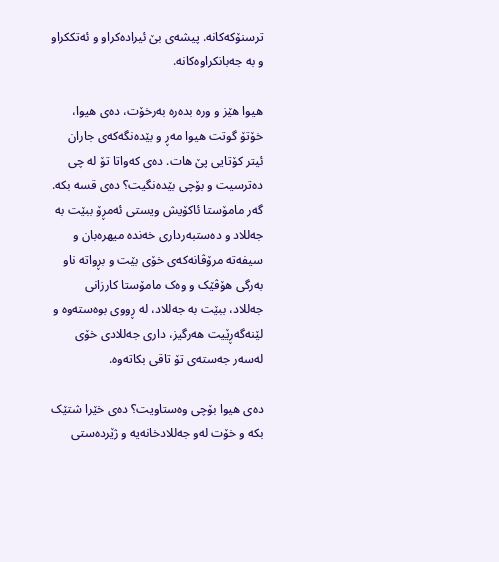ترسنۆکەکانە. پیشەی بێ ئیرادەکراو و ئەتککراو و به جەبانکراوەکانە.

هیوا هێز و ورە بدەرە بەرخۆت، دەی هیوا، خۆتۆ گوتت هیوا مەڕ و بێدەنگەکەی جاران ئیتر کۆتایی پێ هات. دەی کەواتا تۆ لە چی دەترسیت و بۆچی بێدەنگیت؟ دەی قسە بکە. گەر مامۆستا ئاکۆیش ویستی ئەمڕۆ ببێت بە جەللاد و دەستبەرداری خەندە میهرەبان و سیفەتە مرۆڤانەکەی خۆی بێت و بڕواتە ناو بەرگی هۆڤێک و وەک مامۆستا کارزانی جەللاد، ببێت بە جەللاد، لە ڕووی بوەستەوە و لێنەگەڕێیت هەرگیز، داری جەللادی خۆی لەسەر جەستەی تۆ تاقی بکاتەوە.

دەی هیوا بۆچی وەستاویت؟ دەی خێرا شتێک بکە و خۆت لەو جەللادخانەیە و ژێردەستی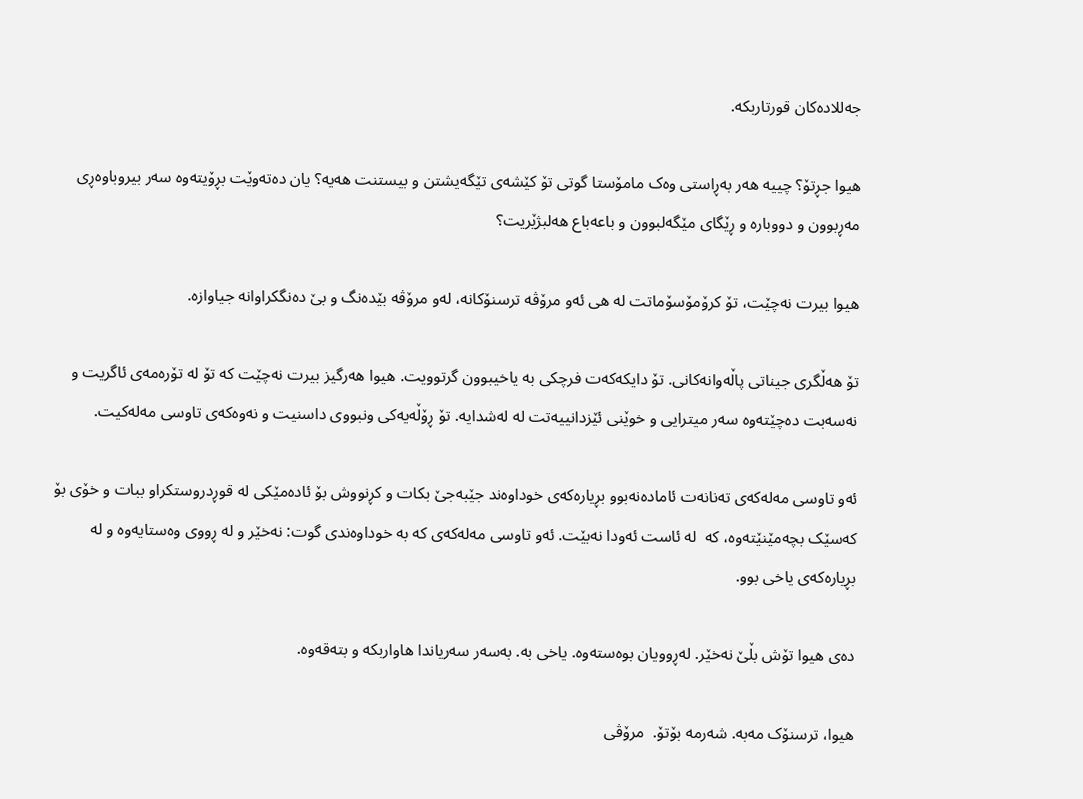جەللادەکان قورتاربکە.

هیوا جڕتۆ؟ چییە هەر بەڕاستی وەک مامۆستا گوتی تۆ کێشەی تێگەیشتن و بیستنت هەیه؟ یان دەتەوێت بڕۆیتەوە سەر بیروباوەڕی مەڕبوون و دووبارە و ڕێگای مێگەلبوون و باعەباع هەلبژێریت؟

هیوا بیرت نەچێت، تۆ کرۆمۆسۆماتت لە هی ئەو مرۆڤە ترسنۆکانە، لەو مرۆڤە بێدەنگ و بێ دەنگکراوانە جیاوازە.

تۆ هەڵگری جیناتی پاڵەوانەکانی. تۆ دایکەکەت فرچکی بە یاخیبوون گرتوویت. هیوا هەرگیز بیرت نەچێت کە تۆ لە تۆرەمەی ئاگریت و نەسەبت دەچێتەوە سەر میترایی و خوێنی ئێزدانییەتت لە لەشدایە. تۆ ڕۆڵەیەکی ونبووی داسنیت و نەوەکەی تاوسی مەلەکیت.

ئەو تاوسی مەلەکەی تەنانەت ئامادەنەبوو بڕیارەکەی خوداوەند جێبەجێ بکات و کڕنووش بۆ ئادەمێکی لە قوڕدروستکراو ببات و خۆی بۆ کەسێک بچەمێنێتەوە، کە  لە ئاست ئەودا نەبێت. ئەو تاوسی مەلەکەی کە بە خوداوەندی گوت: نەخێر و لە ڕووی وەستایەوە و لە بڕیارەکەی یاخی بوو.

دەی هیوا تۆش بڵێ نەخێر. لەڕوویان بوەستەوە. یاخی بە. بەسەر سەریاندا هاواربکە و بتەقەوە.

هیوا، ترسنۆک مەبە. شەرمە بۆتۆ.  مرۆڤی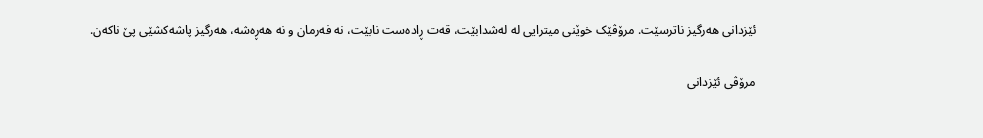ئێزدانی هەرگیز ناترسێت. مرۆڤێک خوێنی میترایی لە لەشدابێت، قەت ڕادەست نابێت، نە فەرمان و نە هەڕەشە، هەرگیز پاشەکشێی پێ ناکەن.

مرۆڤی ئێزدانی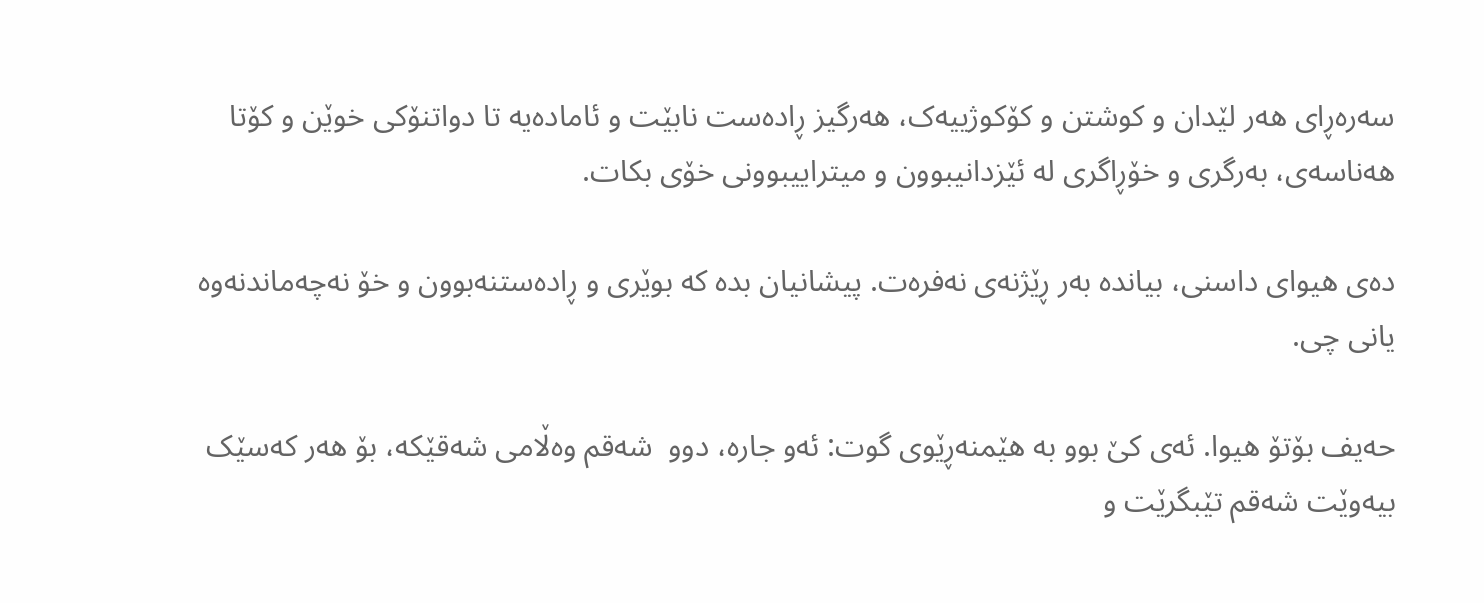سەرەڕای هەر لێدان و کوشتن و کۆکوژییەک، هەرگیز ڕادەست نابێت و ئامادەیە تا دواتنۆکی خوێن و کۆتا هەناسەی، بەرگری و خۆڕاگری لە ئێزدانیبوون و میتراییبوونی خۆی بکات.

دەی هیوای داسنی، بیاندە بەر ڕێژنەی نەفرەت. پیشانیان بدە کە بوێری و ڕادەستنەبوون و خۆ نەچەماندنەوە یانی چی.

حەیف بۆتۆ هیوا. ئەی کێ بوو بە هێمنەڕێوی گوت: ئەو جارە، دوو  شەقم وەڵامی شەقێکە، بۆ هەر کەسێک بیەوێت شەقم تێبگرێت و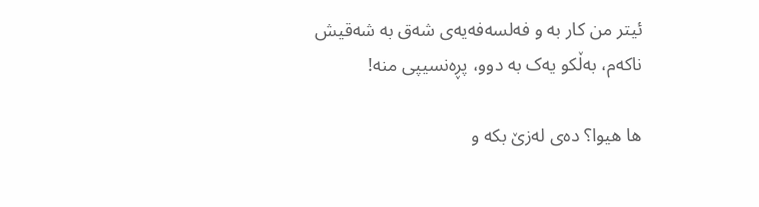ئیتر من کار بە و فەلسەفەیەی شەق بە شەقیش ناکەم، بەڵکو یەک بە دوو، پڕەنسیپی منە!

ها هیوا؟ دەی لەزێ بکە و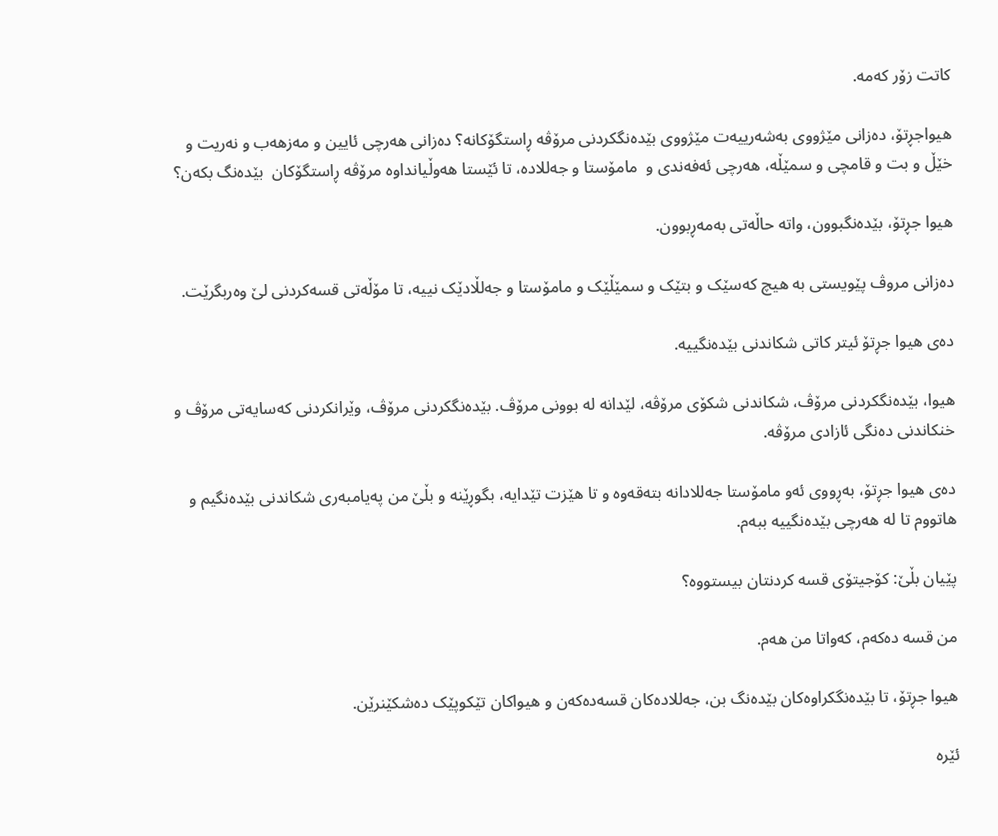کاتت زۆر کەمە.

هیواجڕتۆ، دەزانی مێژووی بەشەرییەت مێژووی بێدەنگکردنی مرۆڤە ڕاستگۆکانە؟ دەزانی هەرچی ئایین و مەزهەب و نەریت و خێڵ و بت و قامچی و سمێڵە، هەرچی ئەفەندی و  مامۆستا و جەللادە، تا ئێستا هەوڵیانداوە مرۆڤە ڕاستگۆکان  بێدەنگ بکەن؟

هیوا جڕتۆ، بێدەنگبوون، واتە حاڵەتی بەمەڕبوون.

دەزانی مروڤ پێویستی بە هیچ کەسێک و بتێک و سمێڵێک و مامۆستا و جەلڵادێک نییە، تا مۆڵەتی قسەکردنی لێ وەربگرێت.

دەی هیوا جڕتۆ ئیتر کاتی شکاندنی بێدەنگییە.

هیوا، بێدەنگکردنی مرۆڤ، شکاندنی شکۆی مرۆڤە، لێدانە لە بوونی مرۆڤ. بێدەنگکردنی مرۆڤ، وێرانکردنی کەسایەتی مرۆڤ و خنکاندنی دەنگی ئازادی مرۆڤە.

دەی هیوا جڕتۆ، بەڕووی ئەو مامۆستا جەللادانە بتەقەوە و تا هێزت تێدایە، بگوڕێنە و بڵێ من پەیامبەری شکاندنی بێدەنگیم و هاتووم تا لە هەرچی بێدەنگییە ببەم.

پێیان بڵێ: کۆجیتۆی قسە کردنتان بیستووە؟

من قسە دەکەم، کەواتا من هەم.

هیوا جڕتۆ، تا بێدەنگکراوەکان بێدەنگ بن، جەللادەکان قسەدەکەن و هیواکان تێکوپێک دەشکێنرێن.

ئێره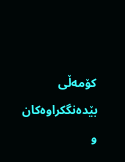کۆمەڵی بێدەنگکراوەکان و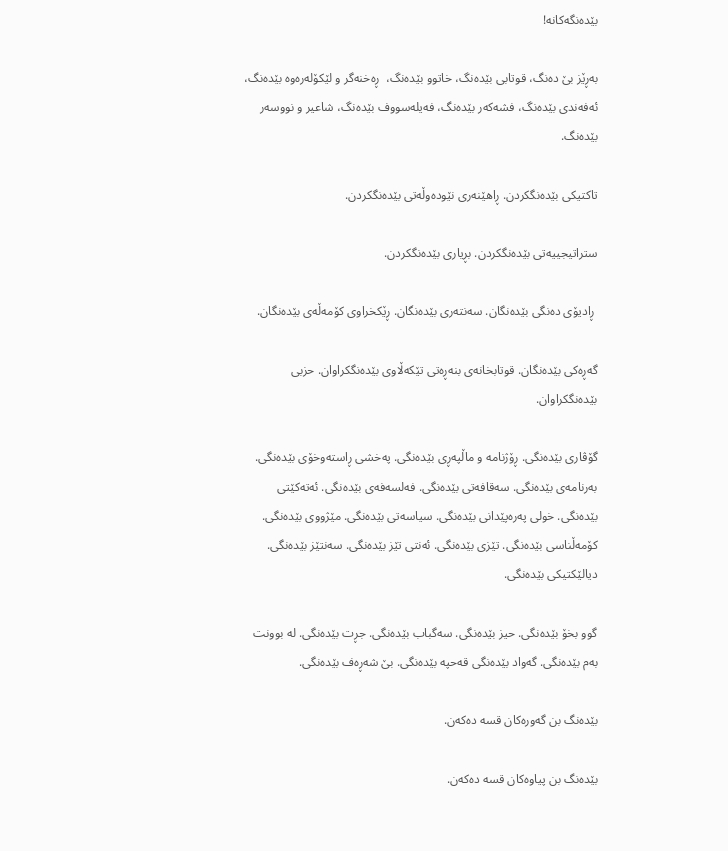بێدەنگەکانە!

بەڕێز بێ دەنگ، قوتابی بێدەنگ، خاتوو بێدەنگ،  ڕەخنەگر و لێکۆلەرەوە بێدەنگ، ئەفەندی بێدەنگ، فشەکەر بێدەنگ، فەیلەسووف بێدەنگ، شاعیر و نووسەر بێدەنگ.

تاکتیکی بێدەنگکردن. ڕاهێنەری نێودەوڵەتی بێدەنگکردن.

ستراتیجییەتی بێدەنگکردن. بڕیاری بێدەنگکردن.

 ڕادیۆی دەنگی بێدەنگان. سەنتەری بێدەنگان. ڕێکخراوی کۆمەڵەی بێدەنگان.

گەڕەکی بێدەنگان. قوتابخانەی بنەڕەتی تێکەڵاوی بێدەنگکراوان. حزبی بێدەنگکراوان.

گۆڤاری بێدەنگی. ڕۆژنامە و ماڵپەڕی بێدەنگی. پەخشی ڕاستەوخۆی بێدەنگی. بەرنامەی بێدەنگی. سەقافەتی بێدەنگی. فەلسەفەی بێدەنگی. ئەتەکێتی بێدەنگی. خولی پەرەپێدانی بێدەنگی. سیاسەتی بێدەنگی. مێژووی بێدەنگی. کۆمەڵناسی بێدەنگی. تێزی بێدەنگی. ئەنتی تێز بێدەنگی. سەنتێز بێدەنگی. دیالێکتیکی بێدەنگی.

گوو بخۆ بێدەنگی. حیز بێدەنگی. سەگباب بێدەنگی. جڕت بێدەنگی. لە بوونت بەم بێدەنگی. گەواد بێدەنگی قەحپە بێدەنگی. بێ شەڕەف بێدەنگی.

بێدەنگ بن گەورەکان قسە دەکەن.

بێدەنگ بن پیاوەکان قسە دەکەن.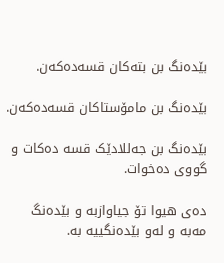بێدەنگ بن بتەکان قسەدەکەن.

بێدەنگ بن مامۆستاکان قسەدەکەن.

بێدەنگ بن جەللادێک قسە دەکات و گووی دەخوات.

دەی هیوا تۆ جیاوازبە و بێدەنگ مەبە و لەو بێدەنگییە بە.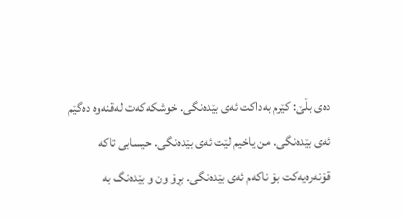دەی بڵێ: کێرم بەداکت ئەی بێدەنگی. خوشکەکەت لەقنەوە دەگێم ئەی بێدەنگی. من یاخیم لێت ئەی بێدەنگی. حیسابی تاکە قۆنەرەیەکت بۆ ناکەم ئەی بێدەنگی. بڕۆ ون و بێدەنگ بە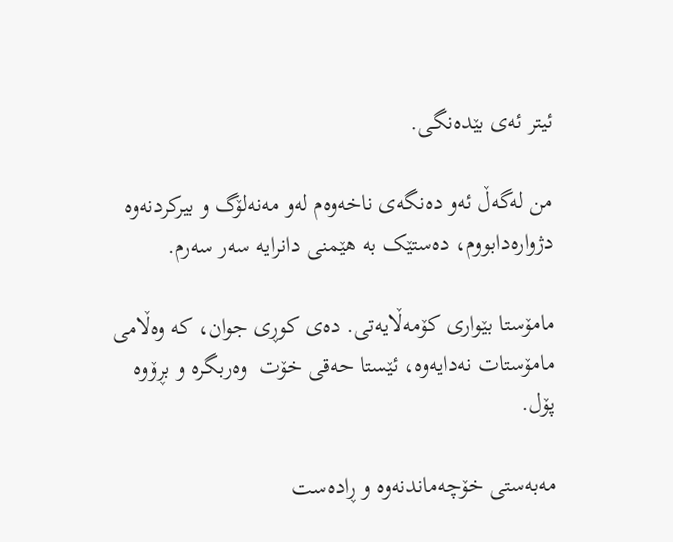ئیتر ئەی بێدەنگی.

من لەگەڵ ئەو دەنگەی ناخەوەم لەو مەنەلۆگ و بیرکردنەوە دژوارەدابووم، دەستێک بە هێمنی دانرایه سەر سەرم.

مامۆستا بێواری کۆمەڵایەتی. دەی کوڕی جوان، کە وەڵامی مامۆستات نەدایەوە، ئێستا حەقی خۆت  وەربگرە و بڕۆوه پۆل.

مەبەستی خۆچەماندنەوە و ڕادەست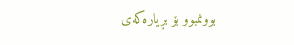بوونمبوو بۆ بڕیارەکەی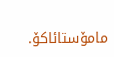مامۆستائاکۆ.